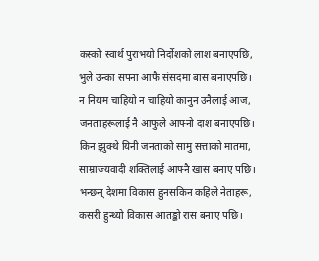कस्को स्वार्थ पुराभयो निर्दोशको लाश बनाएपछि,
भुले उन्का सपना आफै संसदमा बास बनाएपछि।
न नियम चाहियो न चाहियो कानुन उनैलाई आज,
जनताहरूलाई नै आफुले आफ्नो दाश बनाएपछि।
किन झुक्थे यिनी जनताको सामु सत्ताको मातमा,
साम्राज्यवादी शक्तिलाई आफ्नै खास बनाए पछि।
भन्छन् देशमा विकास हुनसकिन कहिले नेताहरू,
कसरी हुन्थ्यो विकास आतङ्को रास बनाए पछि।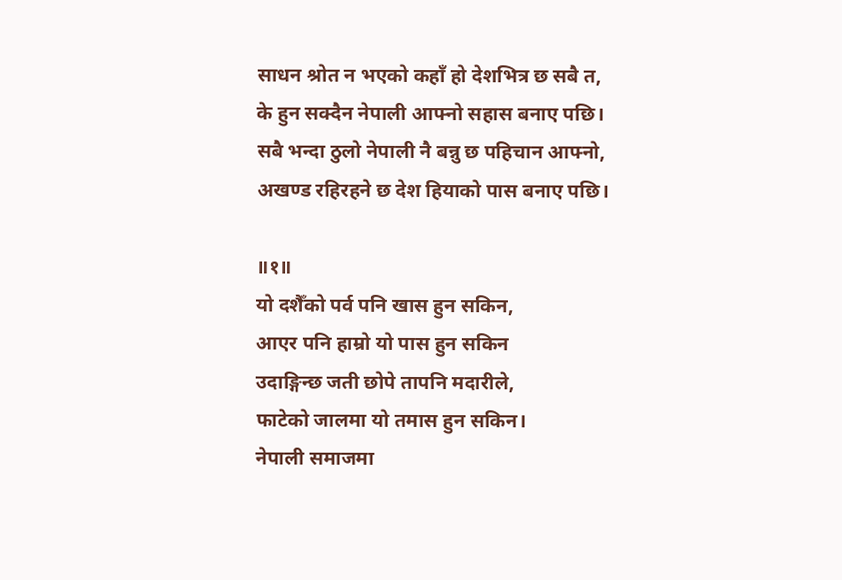साधन श्रोत न भएको कहाँ हो देशभित्र छ सबै त,
के हुन सक्दैन नेपाली आफ्नो सहास बनाए पछि।
सबै भन्दा ठुलो नेपाली नै बन्नु छ पहिचान आफ्नो,
अखण्ड रहिरहने छ देश हियाको पास बनाए पछि।

॥१॥
यो दशैँको पर्व पनि खास हुन सकिन,
आएर पनि हाम्रो यो पास हुन सकिन
उदाङ्गिन्छ जती छोपे तापनि मदारीले,
फाटेको जालमा यो तमास हुन सकिन।
नेपाली समाजमा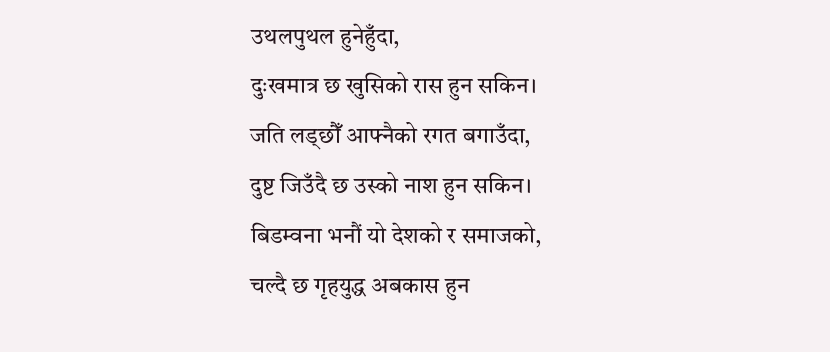उथलपुथल हुनेहुँदा,
दुःखमात्र छ खुसिको रास हुन सकिन।
जति लड्छौँ आफ्नैको रगत बगाउँदा,
दुष्ट जिउँदै छ उस्को नाश हुन सकिन।
बिडम्वना भनौं यो देशको र समाजको,
चल्दै छ गृहयुद्ध अबकास हुन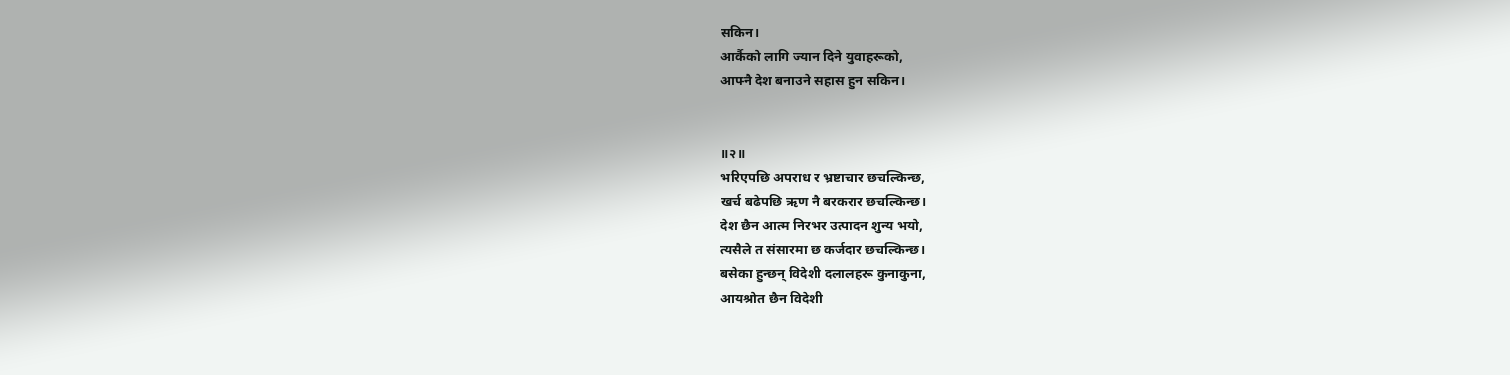सकिन।
आर्कैको लागि ज्यान दिने युवाहरूको,
आफ्नै देश बनाउने सहास हुन सकिन।


॥२॥
भरिएपछि अपराध र भ्रष्टाचार छचल्किन्छ,
खर्च बढेपछि ऋण नै बरकरार छचल्किन्छ।
देश छैन आत्म निरभर उत्पादन शुन्य भयो,
त्यसैले त संसारमा छ कर्जदार छचल्किन्छ।
बसेका हुन्छन् विदेशी दलालहरू कुनाकुना,
आयश्रोत छैन विदेशी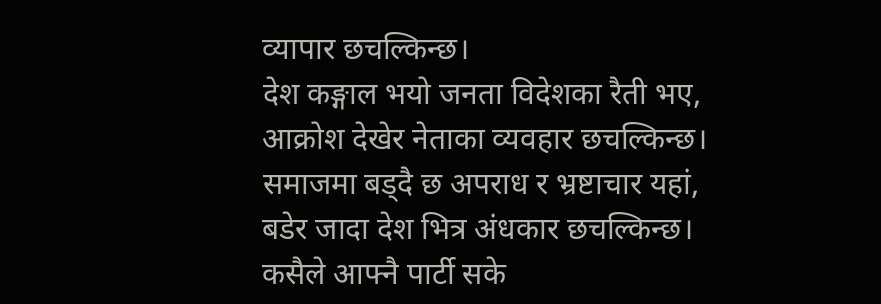व्यापार छचल्किन्छ।
देश कङ्गाल भयो जनता विदेशका रैती भए,
आक्रोश देखेर नेताका व्यवहार छचल्किन्छ।
समाजमा बड्दै छ अपराध र भ्रष्टाचार यहां,
बडेर जादा देश भित्र अंधकार छचल्किन्छ।
कसैले आफ्नै पार्टी सके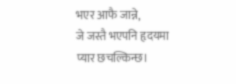भएर आफै जान्ने,
जे जस्तै भएपनि हृदयमा प्यार छचल्किन्छ।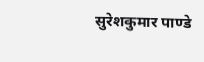सुरेशकुमार पाण्डे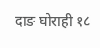दाङ घोराही १८